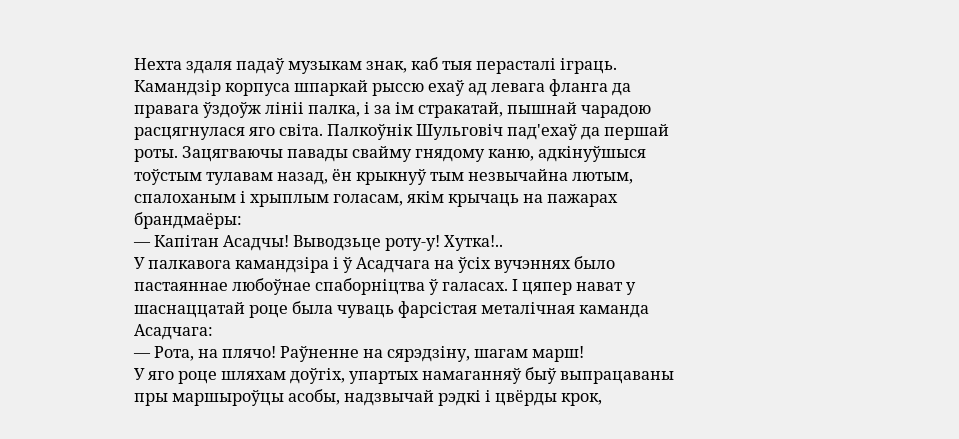Нехта здаля падаў музыкам знак, каб тыя перасталі іграць. Камандзір корпуса шпаркай рыссю ехаў ад левага фланга да правага ўздоўж лініі палка, і за ім стракатай, пышнай чарадою расцягнулася яго світа. Палкоўнік Шульговіч пад'ехаў да першай роты. Зацягваючы павады свайму гнядому каню, адкінуўшыся тоўстым тулавам назад, ён крыкнуў тым незвычайна лютым, спалоханым і хрыплым голасам, якім крычаць на пажарах брандмаёры:
— Капітан Асадчы! Выводзьце роту-у! Хутка!..
У палкавога камандзіра і ў Асадчага на ўсіх вучэннях было пастаяннае любоўнае спаборніцтва ў галасах. І цяпер нават у шаснаццатай роце была чуваць фарсістая металічная каманда Асадчага:
— Рота, на плячо! Раўненне на сярэдзіну, шагам марш!
У яго роце шляхам доўгіх, упартых намаганняў быў выпрацаваны пры маршыроўцы асобы, надзвычай рэдкі і цвёрды крок,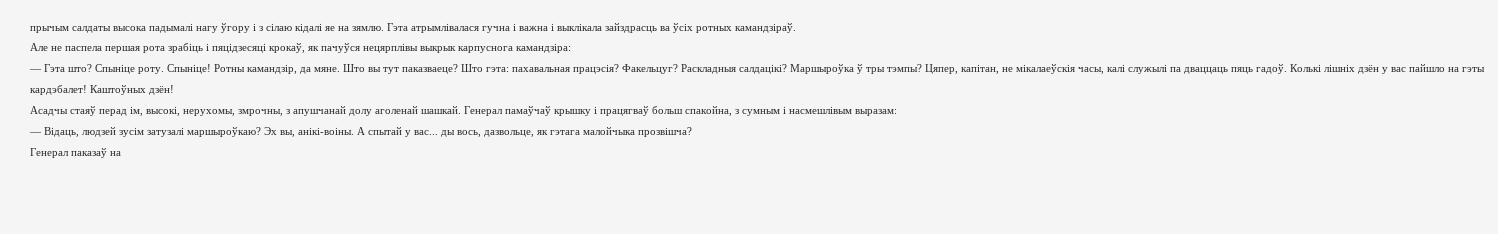прычым салдаты высока падымалі нагу ўгору і з сілаю кідалі яе на зямлю. Гэта атрымлівалася гучна і важна і выклікала зайздрасць ва ўсіх ротных камандзіраў.
Але не паспела першая рота зрабіць і пяцідзесяці крокаў, як пачуўся нецярплівы выкрык карпуснога камандзіра:
— Гэта што? Спыніце роту. Спыніце! Ротны камандзір, да мяне. Што вы тут паказваеце? Што гэта: пахавальная працэсія? Факельцуг? Раскладныя салдацікі? Маршыроўка ў тры тэмпы? Цяпер, капітан, не мікалаеўскія часы, калі служылі па дваццаць пяць гадоў. Колькі лішніх дзён у вас пайшло на гэты кардэбалет! Каштоўных дзён!
Асадчы стаяў перад ім, высокі, нерухомы, змрочны, з апушчанай долу аголенай шашкай. Генерал памаўчаў крышку і працягваў больш спакойна, з сумным і насмешлівым выразам:
— Відаць, людзей зусім затузалі маршыроўкаю? Эх вы, анікі-воіны. А спытай у вас... ды вось, дазвольце, як гэтага малойчыка прозвішча?
Генерал паказаў на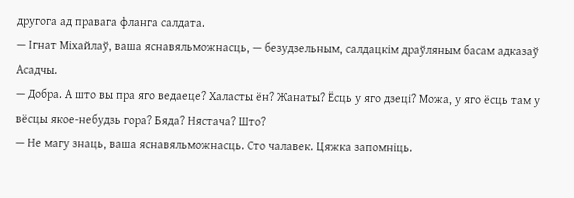другога ад правага фланга салдата.
— Ігнат Міхайлаў, ваша яснавяльможнасць, — безудзельным, салдацкім драўляным басам адказаў Асадчы.
— Добра. А што вы пра яго ведаеце? Халасты ён? Жанаты? Ёсць у яго дзеці? Можа, у яго ёсць там у вёсцы якое-небудзь гора? Бяда? Нястача? Што?
— Не магу знаць, ваша яснавяльможнасць. Сто чалавек. Цяжка запомніць.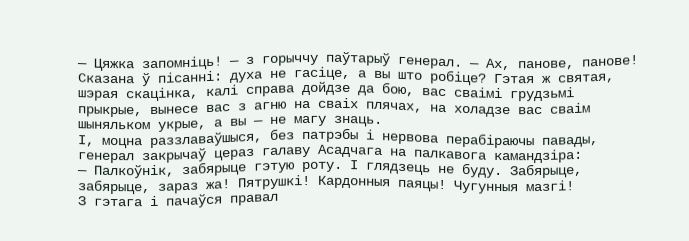— Цяжка запомніць! — з горыччу паўтарыў генерал. — Ах, панове, панове! Сказана ў пісанні: духа не гасіце, а вы што робіце? Гэтая ж святая, шэрая скацінка, калі справа дойдзе да бою, вас сваімі грудзьмі прыкрые, вынесе вас з агню на сваіх плячах, на холадзе вас сваім шыняльком укрые, а вы — не магу знаць.
І, моцна раззлаваўшыся, без патрэбы і нервова перабіраючы павады, генерал закрычаў цераз галаву Асадчага на палкавога камандзіра:
— Палкоўнік, забярыце гэтую роту. І глядзець не буду. Забярыце, забярыце, зараз жа! Пятрушкі! Кардонныя паяцы! Чугунныя мазгі!
З гэтага і пачаўся правал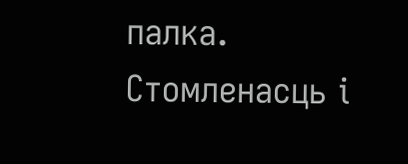палка. Стомленасць і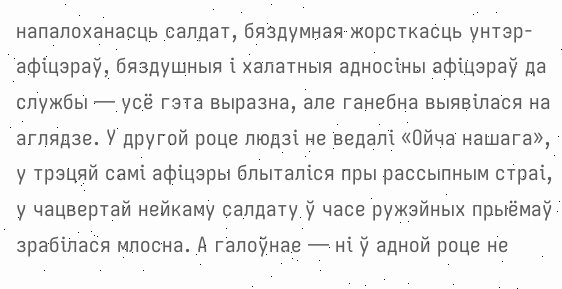напалоханасць салдат, бяздумная жорсткасць унтэр-афіцэраў, бяздушныя і халатныя адносіны афіцэраў да службы — усё гэта выразна, але ганебна выявілася на аглядзе. У другой роце людзі не ведалі «Ойча нашага», у трэцяй самі афіцэры блыталіся пры рассыпным страі, у чацвертай нейкаму салдату ў часе ружэйных прыёмаў зрабілася млосна. А галоўнае — ні ў адной роце не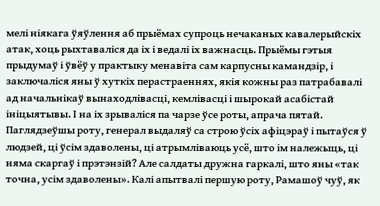мелі ніякага ўяўлення аб прыёмах супроць нечаканых кавалерыйскіх атак, хоць рыхтаваліся да іх і ведалі іх важнасць. Прыёмы гэтыя прыдумаў і ўвёў у практыку менавіта сам карпусны камандзір, і заключаліся яны ў хуткіх перастраеннях, якія кожны раз патрабавалі ад начальнікаў вынаходлівасці, кемлівасці і шырокай асабістай ініцыятывы. І на іх зрываліся па чарзе ўсе роты, апрача пятай.
Паглядзеўшы роту, генерал выдаляў са строю ўсіх афіцэраў і пытаўся ў людзей, ці ўсім здаволены, ці атрымліваюць усё, што ім належыць, ці няма скаргаў і прэтэнзій? Але салдаты дружна гаркалі, што яны «так точна, усім здаволены». Калі апытвалі першую роту, Рамашоў чуў, як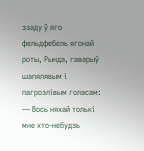ззаду ў яго фельдфебель ягонай роты, Рында, гаварыў шапялявым і пагрозлівым голасам:
— Вось няхай толькі мне хто-небудзь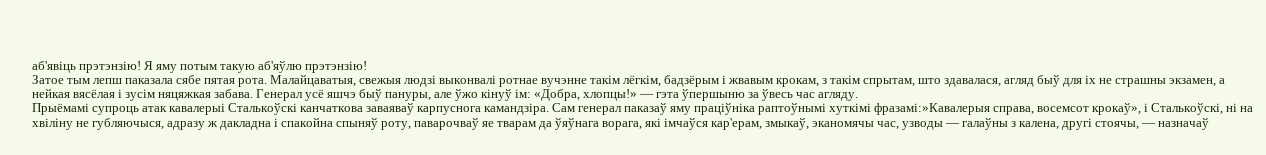аб'явіць прэтэнзію! Я яму потым такую аб'яўлю прэтэнзію!
Затое тым лепш паказала сябе пятая рота. Малайцаватыя, свежыя людзі выконвалі ротнае вучэнне такім лёгкім, бадзёрым і жвавым крокам, з такім спрытам, што здавалася, агляд быў для іх не страшны экзамен, а нейкая вясёлая і зусім няцяжкая забава. Генерал усё яшчэ быў пануры, але ўжо кінуў ім: «Добра, хлопцы!» — гэта ўпершыню за ўвесь час агляду.
Прыёмамі супроць атак кавалерыі Сталькоўскі канчаткова заваяваў карпуснога камандзіра. Сам генерал паказаў яму праціўніка раптоўнымі хуткімі фразамі:»Кавалерыя справа, восемсот крокаў», і Сталькоўскі, ні на хвіліну не губляючыся, адразу ж дакладна і спакойна спыняў роту, паварочваў яе тварам да ўяўнага ворага, які імчаўся кар'ерам, змыкаў, эканомячы час, узводы — галаўны з калена, другі стоячы, — назначаў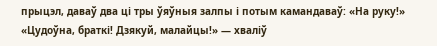прыцэл, даваў два ці тры ўяўныя залпы і потым камандаваў: «На руку!» «Цудоўна, браткі! Дзякуй, малайцы!» — хваліў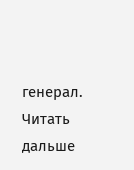генерал.
Читать дальше